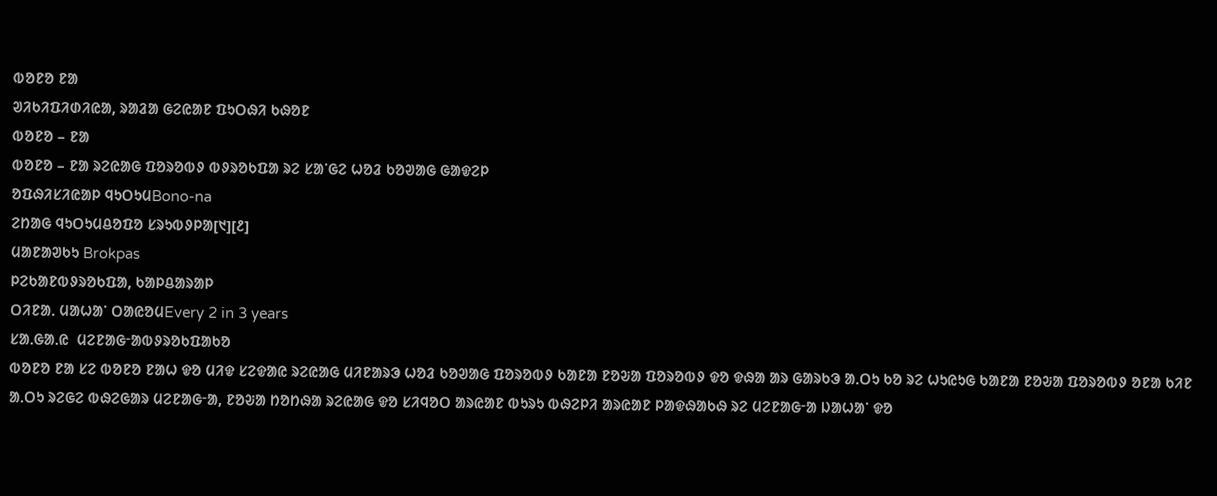ᱵᱚᱱᱚ ᱱᱟ
ᱣᱤᱠᱤᱯᱤᱰᱤᱭᱟ, ᱨᱟᱲᱟ ᱜᱮᱭᱟᱱ ᱯᱩᱛᱷᱤ ᱠᱷᱚᱱ
ᱵᱚᱱᱚ – ᱱᱟ
ᱵᱚᱱᱚ – ᱱᱟ ᱨᱮᱭᱟᱜ ᱯᱚᱨᱚᱵᱽ ᱵᱽᱨᱚᱠᱯᱟ ᱨᱮ ᱥᱟᱸᱜᱮ ᱦᱚᱲ ᱠᱚᱣᱟᱜ ᱜᱟᱫᱮᱞ
ᱚᱯᱷᱤᱥᱤᱭᱟᱞ ᱧᱩᱛᱩᱢBono-na
ᱮᱴᱟᱜ ᱧᱩᱛᱩᱢᱪᱚᱯᱚ ᱥᱨᱩᱵᱽᱞᱟ[᱑][᱒]
ᱢᱟᱱᱟᱣᱠᱩ Brokpas
ᱞᱮᱠᱟᱱᱵᱽᱨᱚᱠᱯᱟ, ᱠᱟᱞᱪᱟᱨᱟᱞ
ᱛᱤᱱᱟᱹ ᱢᱟᱦᱟᱸ ᱛᱟᱭᱚᱢEvery 2 in 3 years
ᱥᱟᱹᱜᱟᱹᱭ  ᱢᱮᱱᱟᱜᱼᱟᱵᱽᱨᱚᱠᱯᱟᱠᱚ
ᱵᱚᱱᱚ ᱱᱟ ᱥᱮ ᱵᱚᱱᱚ ᱱᱟᱦ ᱫᱚ ᱢᱤᱫ ᱥᱮᱫᱟᱭ ᱨᱮᱭᱟᱜ ᱢᱤᱱᱟᱨᱳ ᱦᱚᱲ ᱠᱚᱣᱟᱜ ᱯᱚᱨᱚᱵᱽ ᱠᱟᱱᱟ ᱱᱚᱶᱟ ᱯᱚᱨᱚᱵᱽ ᱫᱚ ᱫᱷᱟ ᱟᱨ ᱜᱟᱨᱠᱳ ᱟᱹᱛᱩ ᱠᱚ ᱨᱮ ᱦᱩᱭᱩᱜ ᱠᱟᱱᱟ ᱱᱚᱶᱟ ᱯᱚᱨᱚᱵᱽ ᱚᱱᱟ ᱠᱤᱱ ᱟᱹᱛᱩ ᱨᱮᱜᱮ ᱵᱷᱮᱜᱟᱨ ᱢᱮᱱᱟᱜᱼᱟ, ᱱᱚᱶᱟ ᱴᱚᱴᱷᱟ ᱨᱮᱭᱟᱜ ᱫᱚ ᱥᱤᱧᱚᱛ ᱟᱨᱭᱟᱱ ᱵᱩᱨᱩ ᱵᱷᱮᱞᱤ ᱟᱨᱭᱟᱱ ᱞᱟᱫᱷᱟᱠᱷ ᱨᱮ ᱢᱮᱱᱟᱜᱼᱟ ᱡᱟᱦᱟᱸ ᱫᱚ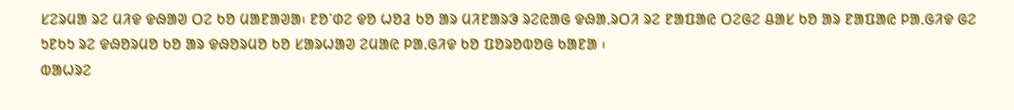ᱥᱮᱨᱢᱟ ᱨᱮ ᱢᱤᱫ ᱫᱷᱟᱣ ᱛᱮ ᱠᱚ ᱢᱟᱱᱟᱣᱟ᱾ ᱱᱚᱸᱰᱮ ᱫᱚ ᱦᱚᱲ ᱠᱚ ᱟᱨ ᱢᱤᱱᱟᱨᱳ ᱨᱮᱭᱟᱜ ᱫᱷᱟᱹᱨᱛᱤ ᱨᱮ ᱱᱟᱯᱟᱭ ᱛᱮᱜᱮ ᱪᱟᱥ ᱠᱚ ᱟᱨ ᱱᱟᱯᱟᱭ ᱞᱟᱹᱜᱤᱫ ᱜᱮ ᱩᱱᱠᱩ ᱨᱮ ᱫᱷᱚᱨᱢᱚ ᱠᱚ ᱟᱨ ᱫᱷᱚᱨᱢᱚ ᱠᱚ ᱥᱟᱨᱦᱟᱣ ᱮᱢᱟᱭ ᱞᱟᱹᱜᱤᱫ ᱠᱚ ᱯᱚᱨᱚᱵᱚᱜ ᱠᱟᱱᱟ ᱾
ᱵᱟᱦᱨᱮ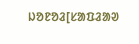ᱡᱚᱱᱚᱲ[ᱥᱟᱯᱲᱟᱣ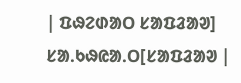| ᱯᱷᱮᱰᱟᱛ ᱥᱟᱯᱲᱟᱣ]
ᱥᱟᱹᱠᱷᱭᱟᱹᱛ[ᱥᱟᱯᱲᱟᱣ |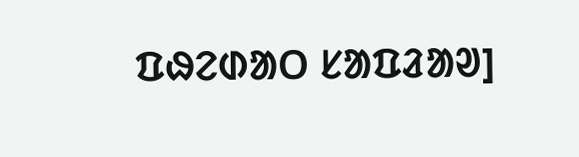ᱯᱷᱮᱰᱟᱛ ᱥᱟᱯᱲᱟᱣ]